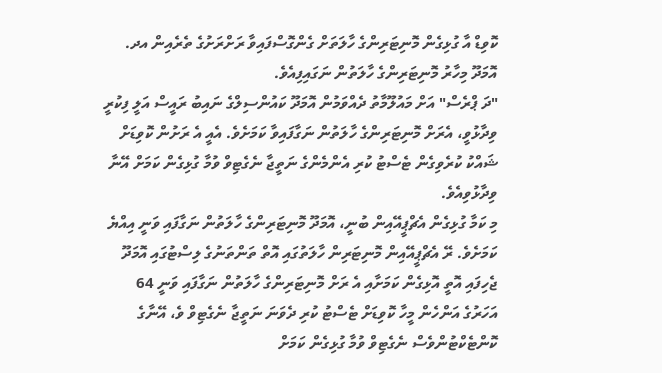ކޮވިޑް އާ ގުޅިގެން މޮނިޓަރިންގެ ހާލަތަށް ގެންގޮސްފައިވާ ރަށްރަށުގެ ތެރެއިން އދ. އޮމަދޫ މިހާރު މޮނިޓަރިންގެ ހާލަތުން ނަގައިފިއެވެ.
"ދަ ޕްރެސް" އަށް މައުލޫމާތު ދެއްވަމުން އޮމަދޫ ކައުންސިލްގެ ނައިބު ރައީސް އަލީ ފިކުރީ ވިދާޅުވީ، އެރަށް މޮނިޓަރިންގެ ހާލަތުން ނަގާފައިވާ ކަމަށެވެ. އެއީ އެ ރަށުން ކޮވިޑަށް ޝައްކު ކުރެވިގެން ޓެސްޓު ކުރި އެންމެންގެ ނަތީޖާ ނެގެޓިވް ވުމާ ގުޅިގެން ކަމަށް އޭނާ ވިދާޅުވިއެވެ.
މި ކަމާ ގުޅިގެން އެޗްޕީއޭއިން ބުނީ، އޮމަދޫ މޮނިޓަރިންގެ ހާލަތުން ނަގާފައި ވަނީ އިއްޔެ ކަމަށެވެ. ރޭ އެޗްޕީއޭއިން މޮނިޓަރިން ހާލަތުގައި އޮތް ތަންތަނުގެ ލިސްޓުގައި އޮމަދޫ ޖެހިފައި އޮތީ އޮޅިގެން ކަމަށާއި އެ ރަށް މޮނިޓަރިންގެ ހާލަތުން ނަގާފައި ވަނީ 64 އަހަރުގެ އަންހެން މީހާ ކޮވިޑަށް ޓެސްޓު ކުރި ދެވަނަ ނަތީޖާ ނެގެޓިވް ވެ، އޭނާގެ ކޮންޓެކްޓުންވެސް ނެގެޓިވް ވުމާ ގުޅިގެން ކަމަށް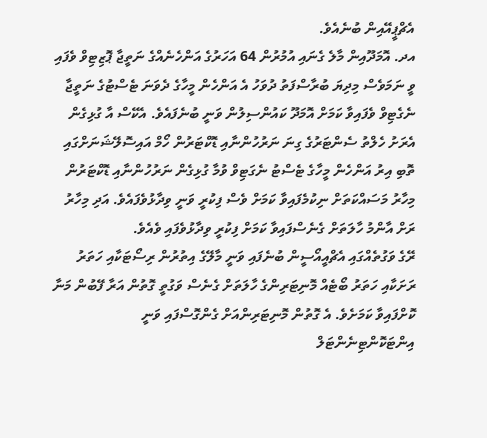އެޗްޕީއޭއިން ބުނެއެވެ.
އދ. އޮމަދޫއިން މާލެ ގެނައި އުމުރުން 64 އަހަރުގެ އަންހެނެއްގެ ނަތީޖާ ޕޮޒިޓިވް ވެފައި ވީ ނަމަވެސް މިދިޔަ ބުރާސްފަތު ދުވަހު އެ އަންހެން މީހާގެ ދެވަނަ ޓެސްޓުގެ ނަތީޖާ ނެގެޓިވް ވެފައިވާ ކަމަށް އޮމަދޫ ކައުންސިލުން ވަނީ ބުނެފައެވެ. އެކޭސް އާ ގުޅިގެން އެރަށު ހެލްތު ސެންޓަރުގެ ގިނަ ނަރުހުންނާއި ޑޮކްޓަރުން ހޯމް އައިސޮލޭޝަނަށްގައި ތޮބި އިރު އަންހެން މީހާގެ ޓެސްޓު ނެގަޓިވް ވުމާ ގުޅިގެން ނަރުހުންނާއި ޑޮކްޓަރުން މިހާރު މަސައްކަތަށް ނިކުމެފައިވާ ކަމަށް ވެސް ފިކުރީ ވަނީ ވިދާޅުވެފައެވެ. އަދި މިހާރު ރަށް އާންމު ހާލަތަށް ގެނެސްފައިވާ ކަމަށް ފިކުރީ ވިދާޅުވެފައި ވެއެވެ.
ރޭގެ ވަގުތެއްގައި އެޗްއީއޯސީން ބުނެފައި ވަނީ މާލޭގެ އިތުރުން ރިސޯޓަކާއި ހަތަރު ރަށަކާއި ހަތަރު ބޯޓެއް މޮނިޓަރިންގެ ހާލަތަށް ގެނެސް ވަގުތީ ގޮތުން އަރާ ފޭބުން މަނާ ކޮށްފައިވާ ކަމަށެވެ. އެ ގޮތުން މޮނިޓަރިންއަށް ގެންގޮސްފައި ވަނީ އިންޓަކޮންޓިނެންޓަލް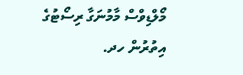މޯލްޑިވްސް މާމުނަގާ ރިސޯޓުގެ އިތުރުން ހދ.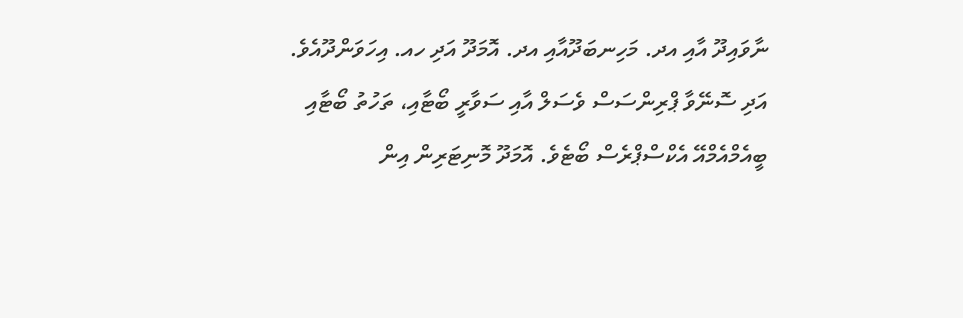ނާވައިދޫ އާއި އދ. މަހިނބަދޫއާއި އދ. އޮމަދޫ އަދި ހއ. އިހަވަންދޫއެވެ. އަދި ސޮނޭވާ ޕްރިންސަސް ވެސަލް އާއި ސަވާރީ ބޯޓާއި، ތަހުތު ބޯޓާއި ބީއެމްއެމްއޭ އެކްސްޕްރެސް ބޯޓެވެ. އޮމަދޫ މޮނިޓަރިން އިން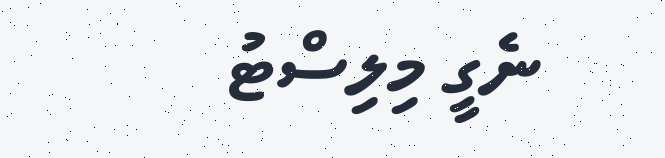ނެގީ މިލިސްޓު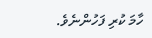ހާމަ ކުރި ފަހުންނެވެ.